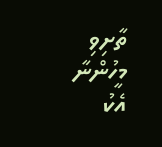ތާށިވި މީހުންނާ އެކު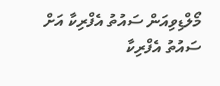މޯލްޑިވިއަން ސައުތު އެފްރިކާ އަށް
ސައުތު އެފްރިކާ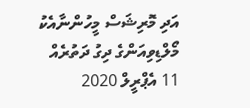އަދި މޮރިޝަސް މީހުންނާއެކު މޯލްޑިވިއަންގެ ދިގު ދަތުރެއް
11 އެޕްރީލް 2020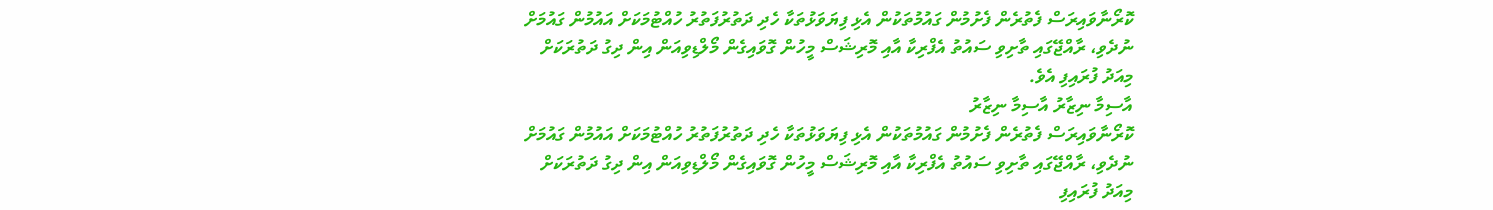ކޮރޯނާވައިރަސް ފެތުރެން ފެށުމުން ގައުމުތަކުން އެޅި ފިޔަވަޅުތަކާ ހެދި ދަތުރުފަތުރު ހުއްޓުމަކަށް އައުމުން ގައުމަށް ނުދެވި، ރާއްޖޭގައި ތާށިވި ސައުތު އެފްރިކާ އާއި މޮރިޝަސް މީހުން ގޮވައިގެން މޯލްޑިވިއަން އިން ދިގު ދަތުރަކަށް މިއަދު ފުރައިފި އެވެ.
އާސިމާ ނިޒާރު އާސިމާ ނިޒާރު
ކޮރޯނާވައިރަސް ފެތުރެން ފެށުމުން ގައުމުތަކުން އެޅި ފިޔަވަޅުތަކާ ހެދި ދަތުރުފަތުރު ހުއްޓުމަކަށް އައުމުން ގައުމަށް ނުދެވި، ރާއްޖޭގައި ތާށިވި ސައުތު އެފްރިކާ އާއި މޮރިޝަސް މީހުން ގޮވައިގެން މޯލްޑިވިއަން އިން ދިގު ދަތުރަކަށް މިއަދު ފުރައިފި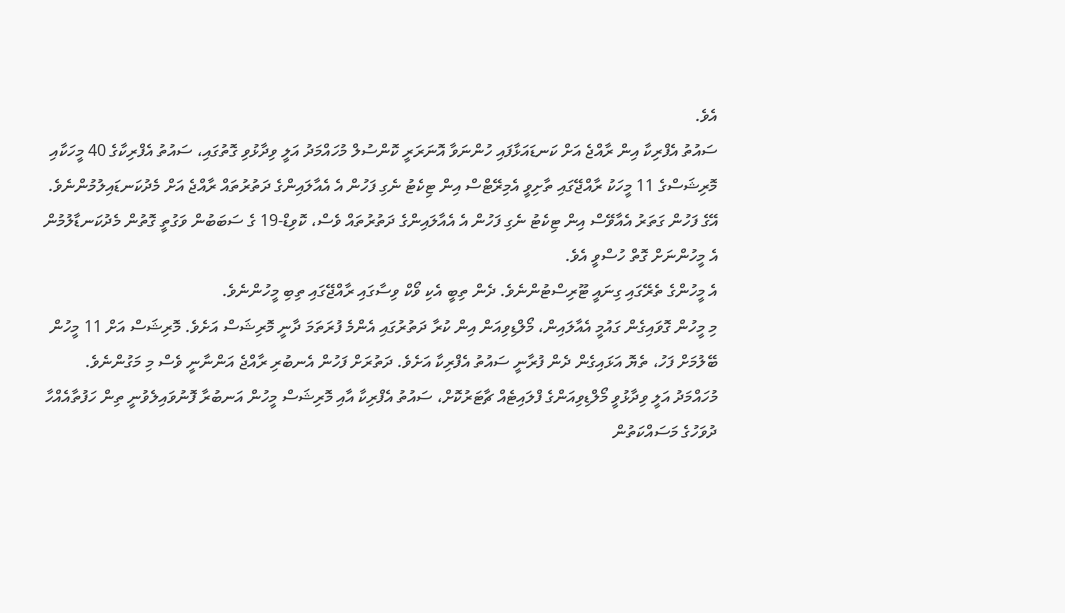އެވެ.
ސައުތު އެފްރިކާ އިން ރާއްޖެ އަށް ކަނޑައަޅާފައި ހުންނަވާ އޮނަރަރީ ކޮންސުލް މުހައްމަދު އަލީ ވިދާޅުވި ގޮތުގައި، ސައުތު އެފްރިކާގެ 40 މީހަކާއި މޮރިޝަސްގެ 11 މީހަކު ރާއްޖޭގައި ތާށިވީ އެމިރޭޓްސް އިން ޓިކެޓު ނެގި ފަހުން އެ އެއާލައިންގެ ދަތުރުތައް ރާއްޖެ އަށް މެދުކަނޑައިލުމުންނެވެ. އޭގެ ފަހުން ގަތަރު އެއާވޭސް އިން ޓިކެޓު ނެގި ފަހުން އެ އެއާލައިންގެ ދަތުރުތައް ވެސް، ކޮވިޑް-19 ގެ ސަބަބުން ވަގުތީ ގޮތުން މެދުކަނޑާލުމުން އެ މީހުންނަށް ގޮތް ހުސްވީ އެވެ.
އެ މީހުންގެ ތެރޭގައި ގިނައީ ޓޫރިސްޓުންނެވެ. ދެން ތިބީ އެކި ވޯކް ވިސާގައި ރާއްޖޭގައި ތިބި މީހުންނެވެ.
މި މީހުން ގޮވައިގެން ގައުމީ އެއާލައިން، މޯލްޑިވިއަން އިން ކުރާ ދަތުރުގައި އެންމެ ފުރަތަމަ ދާނީ މޮރިޝަސް އަށެވެ. މޮރިޝަސް އަށް 11 މީހުން ބޭލުމަށް ފަހު، ތެޔޮ އަޅައިގެން ދެން ފުރާނީ ސައުތު އެފްރިކާ އަށެވެ. ދަތުރަށް ފަހުން އެނބުރި ރާއްޖެ އަންނާނީ ވެސް މި މަގުންނެވެ.
މުހައްމަދު އަލީ ވިދާޅުވީ މޯލްޑިވިއަންގެ ފްލައިޓެއް ޗާޓަރުކޮށް، ސައުތު އެފްރިކާ އާއި މޮރިޝަސް މީހުން އަނބުރާ ފޮނުވައިލެވުނީ ތިން ހަފުތާއެއްހާ ދުވަހުގެ މަސައްކަތުން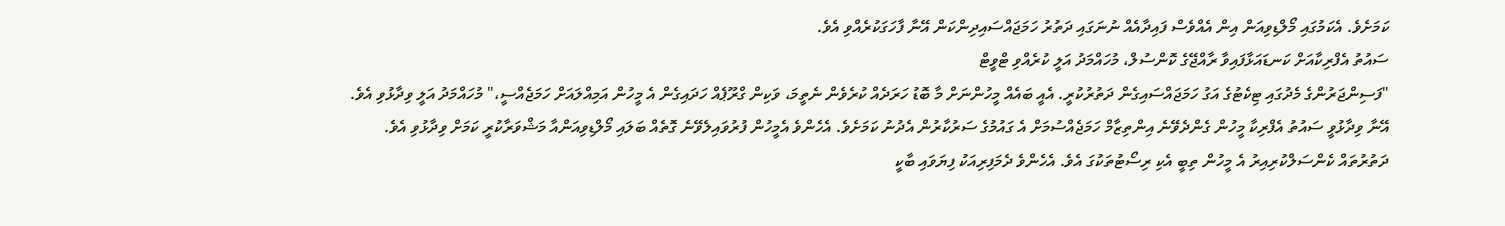ކަމަށެވެ. އެކަމުގައި މޯލްޑިވިއަން އިން އެއްވެސް ފައިދާއެއް ނުނަގައި ދަތުރު ހަމަޖައްސައިދިންކަން އޭނާ ފާހަގަކުރެއްވި އެވެ.
ސައުތު އެފްރިކާއަށް ކަނޑައަޅާފައިވާ ރާއްޖޭގެ ކޮންސުލް، މުހައްމަދު އަލީ ކުރެއްވި ޓްވީޓް
"ފަސިންޖަރުންގެ މެދުގައި ޓިކެޓުގެ އަގު ހަމަޖައްސައިގެން ދަތުރުކުރީ. އެއީ ބައެއް މީހުންނަށް މާ ބޮޑު ހަރަދެއް ކުރެވެން ނެތީމަ، ވަކިން ގްރޫޕެއް ހަދައިގެން އެ މީހުން އަމިއްލައަށް ހަމަޖެއްސީ،" މުހައްމަދު އަލީ ވިދާޅުވި އެވެ.
އޭނާ ވިދާޅުވީ ސައުތު އެފްރިކާ މީހުން ގެންދެވޭނެ އިންތިޒާމް ހަމަޖެއްސުމަށް އެ ގައުމުގެ ސަރުކާރުން އެދުނު ކަމަށެވެ. އެހެންވެ އެމީހުން ފުރުވައިލެވޭނެ ގޮތެއް ބަލައި މޯލްޑިވިއަންއާ މަޝްވަރާކުރީ ކަމަށް ވިދާޅުވި އެވެ.
ދަތުރުތައް ކެންސަލްކުރިއިރު އެ މީހުން ތިބީ އެކި ރިސޯޓުތަކުގަ އެވެ. އެހެންވެ ދެމަފިރިއަކު ފިޔަވައި ބާކީ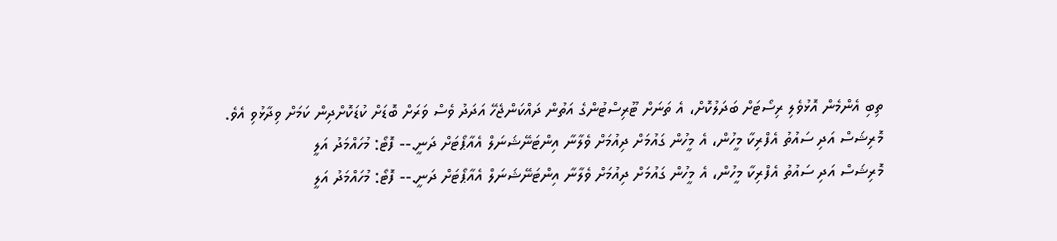ތިބި އެންމެން އޮޅުވެލި ރިސޯޓަށް ބަދަލުކޮށް، އެ ތަނަށް ޓޫރިސްޓުންގެ އަތުން ދައްކަންޖެހޭ އަދަދު ވެސް ވަރަށް ބޮޑަށް ކުޑަކޮށްދިން ކަމަށް ވިދާޅުވި އެވެ.
މޮރިޝަސް އަދި ސައުތު އެފްރިކާ މީހުން، އެ މީހުން ގައުމަށް ދިއުމަށް ވެލާނާ އިންޓަނޭޝަނަލް އެއާޕޯޓަށް ދަނީ.-- ފޮޓޯ: މުހައްމަދު އަލީ
މޮރިޝަސް އަދި ސައުތު އެފްރިކާ މީހުން، އެ މީހުން ގައުމަށް ދިއުމަށް ވެލާނާ އިންޓަނޭޝަނަލް އެއާޕޯޓަށް ދަނީ.-- ފޮޓޯ: މުހައްމަދު އަލީ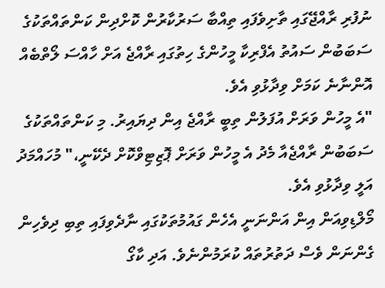ނުފުރި ރާއްޖޭގައި ތާށިވެފައި ތިއްބާ ސަރުކާރުން ކޮށްދިން ކަންތައްތަކުގެ ސަބަބުން ސައުތު އެފްރިކާ މީހުންގެ ހިތުގައި ރާއްޖެ އަށް ހާއްސަ ލޯތްބެއް އޮންނާނެ ކަމަށް ވިދާޅުވި އެވެ.
"އެ މީހުން ވަރަށް އުފަލުން ތިބީ ރާއްޖެ އިން ދިޔައިރު. މި ކަންތައްތަކުގެ ސަބަބުން ރާއްޖެއާ މެދު އެ މީހުން ވަރަށް ޕޮޒިޓިވްކޮށް ދެކޭނީ،" މުހައްމަދު އަލީ ވިދާޅުވި އެވެ.
މޯލްޑިވިއަން އިން އަންނަނީ އެހެން ގައުމުތަކުގައި ނާދެވިފައި ތިބި ދިވެހިން ގެންނަން ވެސް ދަތުރުތައް ކުރަމުންނެވެ. އަދި ކާގޯ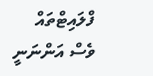ފްލައިޓްތައް ވެސް އަންނަނީ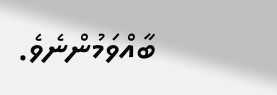ބާއްވަމުންނެވެ.